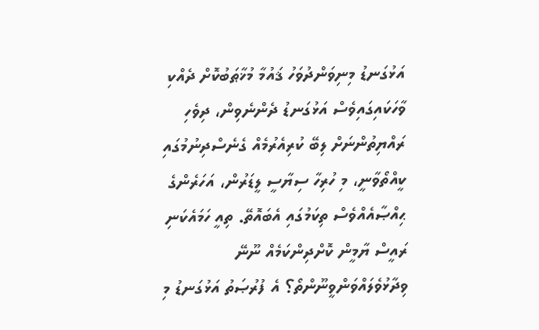އަޅުގަނޑު މިނިވަންދުވަހު ޤައުމާ މުޚާޠަބުކޮށް ދެއްކި ވާހަކައިގައިވެސް އަޅުގަނޑު ދެންނެވިން، ދިވެހި ރައްޔިތުންނަށް ލިބޭ ކުރިއެރުމެއް ގެނެސްދިނުމުގައި ކީއްތޯވާނީ، މި ހުރިހާ ސިޔާސީ ލީޑަރުން، އަހަރެންގެ ޙިއްޞާއެއްވެސް ތިކަމުގައި އެބައޮތޭ. ތިއީ ހަމައެކަނި ރައީސް ޔާމީން ކޮށްދިންކަމެއް ނޫނޭ ވިދާޅުވެލައްވަންވީނޫންތޯ؟ އެ ފުރުޞަތު އަޅުގަނޑު މި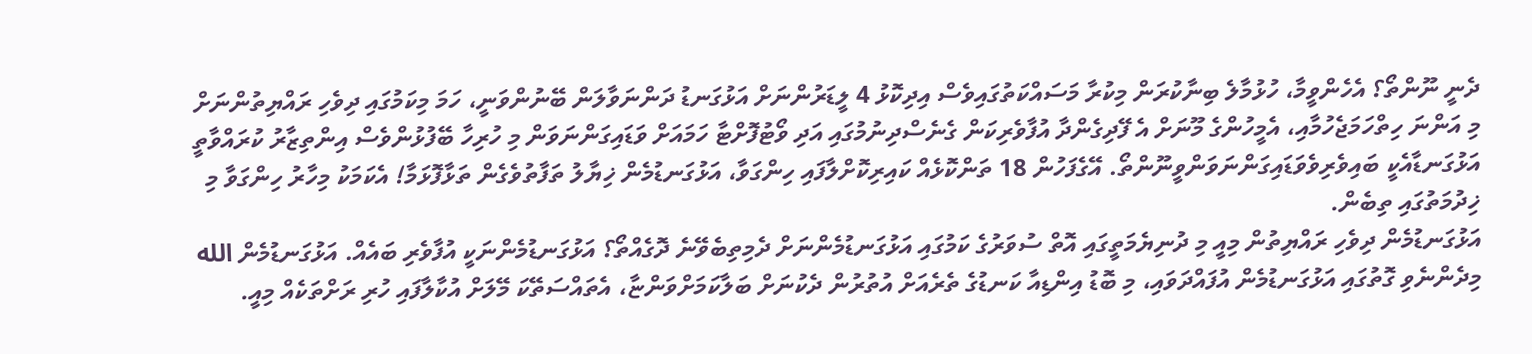ދެނީ ނޫންތޯ؟ އެހެންވީމާ، ހުޅުމާލެ ބިނާކުރަން މިކުރާ މަސައްކަތުގައިވެސް އިދިކޮޅު 4 ލީޑަރުންނަށް އަޅުގަނޑު ދަންނަވާލަން ބޭނުންވަނީ، ހަމަ މިކަމުގައި ދިވެހި ރައްޔިތުންނަށް މި އަންނަ ހިތްހަމަޖެހުމާއި، އެމީހުންގެ މޫނަށް އެ ފޭދިގެންދާ އުފާވެރިކަން ގެނެސްދިނުމުގައި އަދި ވޯޓުފޮށްޓާ ހަމައަށް ވަޑައިގަންނަވަން މި ހުރިހާ ބޭފުޅުންވެސް އިންތިޒާރު ކުރައްވާތީ އަޅުގަނޑާއެކީ ބައިވެރިވެވަޑައިގަންނަވަންވީނޫންތޯ. އޭގެފަހުން 18 ތަންކޮޅެއް ކައިރިކޮށްލާފައި ހިންގަވާ، އަޅުގަނޑުމެން ޚިޔާލު ތަފާތުވެގެން ތަޅާފޮޅަމާ! އެކަމަކު މިހާރު ހިންގަވާ މި ޚިދުމަތުގައި ތިބެން.
އަޅުގަނޑުމެން ދިވެހި ރައްޔިތުން މިއީ މި ދުނިޔެމަތީގައި އޮތް ސުވަރުގެ ކަމުގައި އަޅުގަނޑުމެންނަށް ދެމިތިބެވޭނެ ދޮގެއްތޯ؟ އަޅުގަނޑުމެންނަކީ އުފާވެރި ބައެއް. އަޅުގަނޑުމެން الله މިދެންނެވި ގޮތުގައި އަޅުގަނޑުމެން އުފައްދަވައި، މި ބޮޑު އިންޑިއާ ކަނޑުގެ ތެރެއަށް އުތުރުން ދެކުނަށް ބަލާކަމަށްވަންޏާ، އެތައްސަތޭކަ މޭލަށް އުކާލާފައި ހުރި ރަށްތަކެއް މިއީ.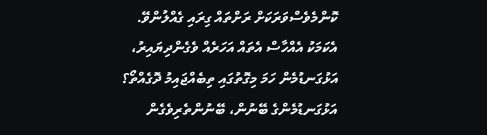ކޮންމެވެސްވަރަކަށް ރަށްތައް ގިރައި ގެއްލުންވޭ. އެކަމަކު އެއްހާސް އެތައް އަހަރެއް ވެގެންދިޔައިރު، އަޅުގަނޑުމެން ހަމަ މިގޮތުގައި ތިބެއްޖައިމު ދޮގެއްތޯ؟ އަޅުގަނޑުމެންގެ ބޭނުން، ބޭނުންތެރިވެގެން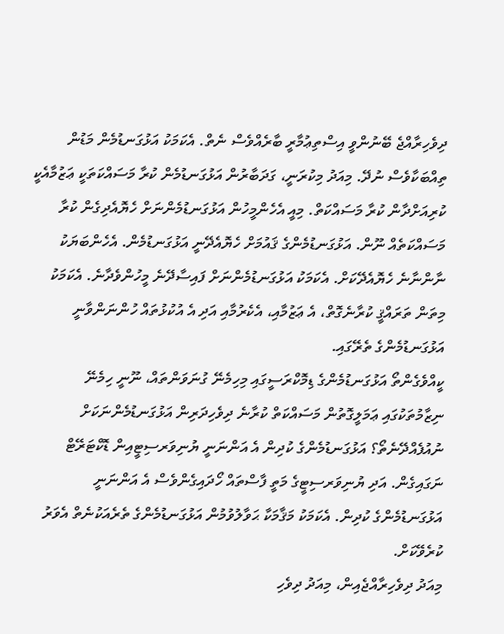ދިވެހިރާއްޖެ ބޭނުންވީ އިސްތިޢުމާރީ ބާރެއްވެސް ނެތް. އެކަމަކު އަޅުގަނޑުމެން މަޑުން ތިއްބަކާވެސް ނުދޭ. މިއަދު މިކުރަނީ، ގަދަބާރުން އަޅުގަނޑުމެން ކުރާ މަސައްކަތަކީ ޢަޒުމާއެކީ ކުރިއަށްދާން ކުރާ މަސައްކަތް. މިއީ އެހެންމީހުން އަޅުގަނޑުމެންނަށް ހެޔޮއެދިގެން ކުރާ މަސައްކަތެއް ނޫން. އަޅުގަނޑުމެންގެ ޤައުމަށް ހެޔޮއެދޭނީ އަޅުގަނޑުމެން. އެހެންބަޔަކު ނާންނާނެ ހެޔޮއެދޭކަށް. އެކަމަކު އަޅުގަނޑުމެންނަށް ފައިސާދޭނެ މީހުންވެދާނެ. އެކަމަކު މިތަން ތަރައްޤީ ކުރާނެގޮތް، އެ ޢަޒުމާއި، އެކެރުމާއި އަދި އެ އުކުޅުތައް ހުންނަންވާނީ އަޅުގަނޑުމެންގެ ތެރޭގައި.
ކީއްވެގެންތޯ އަޅުގަނޑުމެންގެ ޑިމޮކްރަސީގައި މިހިމެނޭ ގުނަވަންތައް، ނޫނީ ހިމެނޭ ނިޒާމުތަކުގައި ޢަމަލީގޮތުން މަސައްކަތް ކުރާނެ ދިވެހިދަރިން އަޅުގަނޑުމެންނަކަށް ނުއުފެއްދޭނެތޯ؟ އަޅުގަނޑުމެންގެ ކުދިން އެ އަންނަނީ ޔުނިވަރސިޓީއިން ޑޮކްޓަރޭޓް ނަގައިގެން. އަދި ޔުނިވަރސިޓީގެ މަތީ ފާސްތައް ހޯދައިގެންވެސް އެ އަންނަނީ އަޅުގަނޑުމެންގެ ކުދިން. އެކަމަކު މަޤާމަކާ ޙަވާލުވުމުން އަޅުގަނޑުމެންގެ ތެރެއަކުނެތް އެވަރު ކުރެވޭކަށް.
މިއަދު ދިވެހިރާއްޖެއިން، މިއަދު ދިވެހި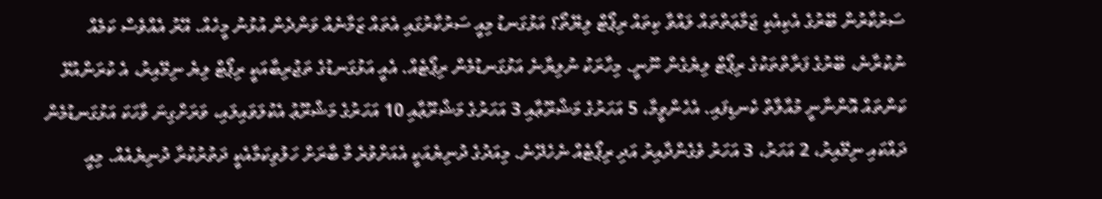ސަރުކާރުން ބޭރުގެ އެކިއެކި ޖަމާޢަތްތައް ލައްވާ ކިތައް ރިޕޯޓް ލިޔޭތޯ؟ އަޅުގަނޑު މިއީ ސަރުކާރުގައި އެތައް ޒަމާނެއް ވަންދެން އުޅުނު މީހެއް. އޭރު އެއްވެސް ކަމެއް ނުކުރާނެ، ބޭރުގެ ފަރާތްތަކުގެ ރިޕޯޓް ލިޔެގެން ނޫނީ. މިހާރަކު ނުލިޔާނެ އަޅުގަނޑުމެން ރިޕޯޓެއް. އެއީ އަޅުގަނޑުގެ ތަޖުރިބާއަކީ ރިޕޯޓް ލިޔެ ނިމޭއިރު، އެ ކުރަންއުޅޭ ކަންތައް އޮންނާނީ މުއާލާތް ކެނޑިފައި. އެހެންވީމާ، 5 އަހަރުގެ މަޝްރޫޢާއި 3 އަހަރުގެ މަޝްރޫޢާއި 10 އަހަރުގެ މަޝްރޫޢު އެކުލަވައިލައި، ވަރަށްގިނަ ވާހަކަ އަޅުގަނޑުމެން ދައްކައި ނިމޭއިރު، 2 އަހަރު، 3 އަހަރު ވެގެންދާއިރު އަދި ރިޕޯޓެއް ނެހެދޭނެ. މިއަދުގެ ދުނިޔެއަކީ އެއަށްވުރެ މާ ބާރަށް ހަލުވިކަމާއެކީ ދަތުރުކުރާ ދުނިޔެއެއް. މިއީ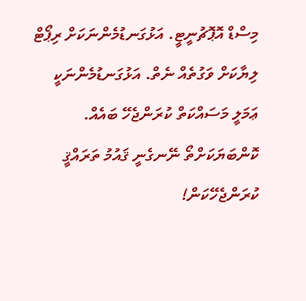މިސްޑް އޮޕޮޗުނީޓީ. އަޅުގަނޑުމެންނަކަށް ރިޕޯޓް ލިޔާކަށް ވަގުތެއް ނެތް. އަޅުގަނޑުމެންނަކީ ޢަމަލީ މަސައްކަތް ކުރަންޖެހޭ ބައެއް.
ކޮންބަޔަކަށްތޯ ނޭނގެނީ ޤައުމު ތަރައްޤީ ކުރަންޖެހޭކަން!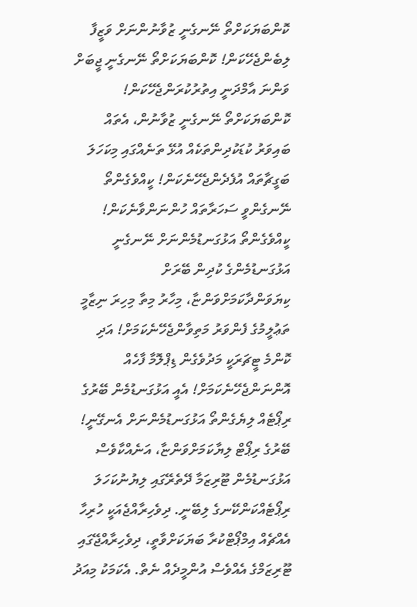ކޮންބަޔަކަށްތޯ ނޭނގެނީ ޒުވާނުންނަށް ވަޒީފާ ލިބެންޖެހޭކަން! ކޮންބަޔަކަށްތޯ ނޭނގެނީ ޖީބަށް ވަންނަ އާމްދަނީ އިތުރުކުރަންޖެހޭކަން! ކޮންބަޔަކަށްތޯ ނޭނގެނީ ޒުވާނުން، އެތައް ބައިވަރު ކުޑަކުދިންތަކެއް އުޅޭ ތަނެއްގައި މިކަހަލަ ބަގީޗާތައް އުފެދެންޖެހޭނެކަން! ކީއްވެގެންތޯ ނޭނގެންވީ ސަހަރާތައް ހުންނަންވާނެކަން! ކީއްވެގެންތޯ އަޅުގަނޑުމެންނަށް ނޭނގެނީ އަޅުގަނޑުމެންގެ ކުދިން ބޭރަށް ކިޔަވަންދާކަމަށްވަންޏާ، މިހާރު މިތާ މިހިރަ ނިޒާމީ ތަޢުލީމުގެ ފެންވަރު މަތިވާންޖެހޭނެކަމަށް! އަދި ކޮންމެ ޓީޗަރަކީ މަދުވެގެން ޑިޕްލޮމާ ފާހެއް އޮންނަންޖެހޭނެކަމަށް! އެއީ އަޅުގަނޑުމެން ބޭރުގެ ރިޕޯޓެއް ލިޔެގެންތޯ އަޅުގަނޑުމެންނަށް އެނގޭނީ! ބޭރުގެ ރިޕޯޓް ލިޔާކަމަށްވަންޏާ، އަނެއްކާވެސް އަޅުގަނޑުމެން ޓޫރިޒަމާ ދޭތެރޭގައި ލިޔުނުކަހަލަ ރިޕޯޓެއްކަންކޭނގެ ލިބޭނީ. ދިވެހިރާއްޖެއަކީ ހުރިހާ އެއްޗެއް އިމްޕޯޓްކުރާ ބަޔަކަށްވާތީ، ދިވެހިރާއްޖޭގައި ޓޫރިޒަމްގެ އެއްވެސް އުންމީދެއް ނެތް. އެކަމަކު މިއަދު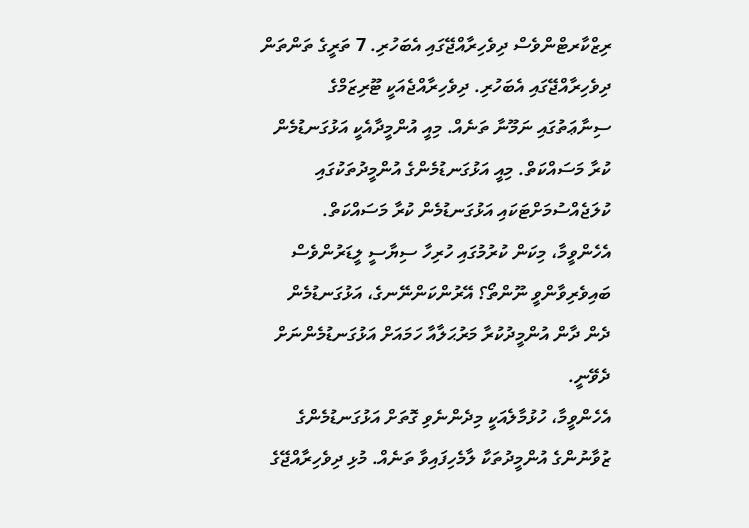ރިޒްކާރޓްންވެސް ދިވެހިރާއްޖޭގައި އެބަހުރި. 7 ތަރީގެ ތަންތަން ދިވެހިރާއްޖޭގައި އެބަހުރި. ދިވެހިރާއްޖެއަކީ ޓޫރިޒަމްގެ ސިނާޢަތުގައި ނަމޫނާ ތަނެއް. މިއީ އުންމީދާއެކީ އަޅުގަނޑުމެން ކުރާ މަސައްކަތް. މިއީ އަޅުގަނޑުމެންގެ އުންމީދުތަކުގައި ކުލަޖެއްސުމަށްޓަކައި އަޅުގަނޑުމެން ކުރާ މަސައްކަތް. އެހެންވީމާ، މިކަން ކުރުމުގައި ހުރިހާ ސިޔާސީ ލީޑަރުންވެސް ބައިވެރިވާންވީ ނޫންތޯ؟ އޭރުންކަންނޭނގެ، އަޅުގަނޑުމެން ދެން ދާން އުންމީދުކުރާ މަރުޙަލާއާ ހަމައަށް އަޅުގަނޑުމެންނަށް ދެވޭނީ.
އެހެންވީމާ، ހުޅުމާލެއަކީ މިދެންނެވި ގޮތަށް އަޅުގަނޑުމެންގެ ޒުވާނުންގެ އުންމީދުތަކާ ލާމެހިފައިވާ ތަނެއް. މުޅި ދިވެހިރާއްޖޭގެ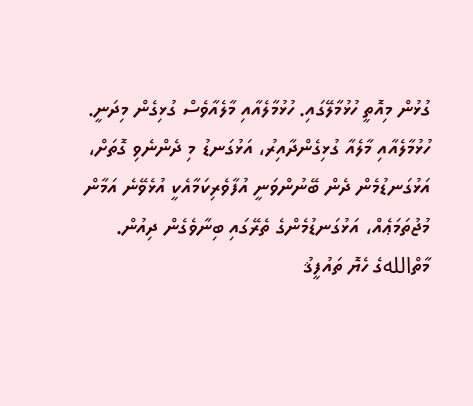ގުޅުން މިއޮތީ ހުޅުމާލޭގައި. ހުޅުމާލެއާއި މާލެއާވެސް ގުޅިގެން މިދަނީ. ހުޅުމާލެއާއި މާލެއާ ގުޅިގެންދާއިރު، އަޅުގަނޑު މި ދެންނެވި ގޮތަށް، އަޅުގަނޑުމެން ދެން ބޭނުންވަނީ އުފާވެރިކަމާއެކީ އުޅެވޭނެ އަމާން މުޖުތަމަޢެއް، އަޅުގަނޑުމެންގެ ތެރޭގައި ބިނާވެގެން ދިއުން.
މާތްاللهގެ ހެޔޮ ތައުފީޤު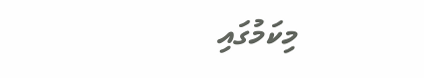މިކަމުގައި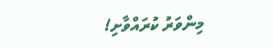މިންވަރު ކުރައްވާށި!